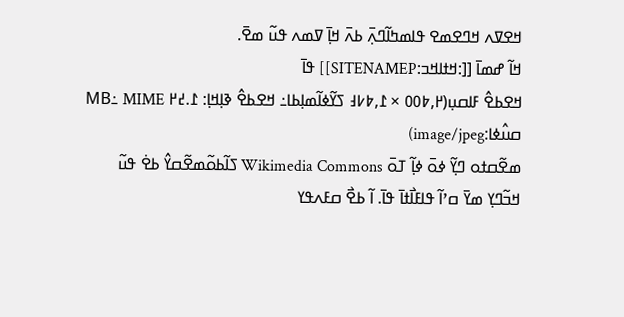ߞߐߜߍ ߞߣߐߘߐ ߟߊߘߤߊ߬ߣߍ߲߫ ߕߍ߫ ߞߊ߲߫ ߜߘߍ ߟߎ߬ ߘߐ߫.
ߞߊ߬ ߝߘߊ߫ [[:ߞߙߊߞߏ:SITENAMEP]] ߟߊ߫
ߞߐߕߐ߮ ߓߊߛߎ߲(߂,߈߀߀ × ߁,߈߇߃ ߖߌ߬ߦߊ߬ߘߊ߲ߕߊ߸ ߞߐߕߐ߮ ߢߊ߲ߞߊ߲: ߁.߄߂ MB߸ MIME ߛߎ߮ߦߊ:image/jpeg)
ߘߐ߬ߛߙߋ ߣߌ߲߬ ߦߋ߫ ߦߊ߲߬ ߠߋ߫ Wikimedia Commons ߖߊ߬ߕߋ߬ߘߐ߬ߛߌ߮ ߕߐ߭ ߟߎ߬ ߞߏ߬ߣߌ߲ ߘߌ߫ ߛߴߊ߬ ߟߊߓߊ߯ߙߊ߫ ߟߊ߫. ߊ߬ ߕߐ߯ ߛߓߍߟߌ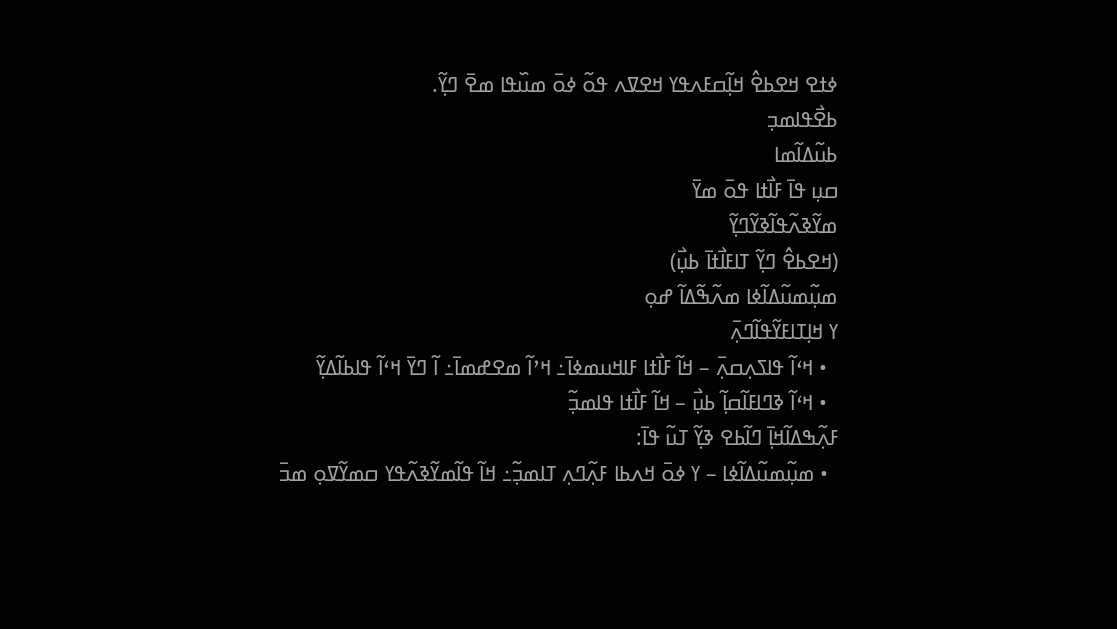ߦߙߐ ߞߐߕߐ߮ ߞߊ߲߬ߛߓߍߟߌ ߞߐߜߍ ߟߋ߬ ߦߋ߫ ߘߎ߰ߟߊ ߘߐ߫ ߣߌ߲߬.
ߕߐ߯ߟߊߘߏ߲
ߕߎ߬ߡߊ߬ߘߊ
ߛߎ߲ ߟߊ߫ ߓߊ߯ߙߊ ߟߋ߫ ߘߌ߫
ߘߌ߬ߢߍ߬ߟߊ߬ߢߌ߬ߣߌ߲߬
(ߞߐߕߐ߮ ߣߌ߲߬ ߠߊߓߊ߯ߙߊ߫ ߕߎ߲߯)
ߘߎ߲߬ߘߎ߬ߡߊ߬ߦߊ ߘߍ߬ߒ߬ߡߊ߬ ߝߋ߲
ߌ ߞߊ߲ߠߊߓߌ߬ߟߊ߬ߣߍ߲߫
  • ߞߵߊ߬ ߟߊߖߍ߲ߛߍ߲߫ – ߞߊ߬ ߓߊ߯ߙߊ ߓߊߞߎߘߦߊ߫߸ ߞߴߊ߬ ߘߐߝߘߊ߫߸ ߊ߬ ߣߌ߫ ߞߵߊ߬ ߟߊߕߊ߬ߡߌ߲߬
  • ߞߵߊ߬ ߢߣߊߓߊ߬ߛߊ߲߬ ߕߎ߲߯ – ߞߊ߬ ߓߊ߯ߙߊ ߟߊߘߏ߲߬
ߓߍ߲߬ߒߡߊ߬ߞߊ߲߫ ߣߊ߬ߕߐ ߢߌ߲߬ ߠߎ߬ ߟߊ߫:
  • ߘߎ߲߬ߘߎ߬ߡߊ߬ߦߊ – ߌ ߦߋ߫ ߞߍߕߊ ߓߍ߲߬ߣߍ߲ ߠߊߘߏ߲߬߸ ߞߊ߬ ߟߊ߬ߘߌ߬ߢߍ߬ߟߌ ߛߘߌ߬ߜߋ߲ ߘߏ߫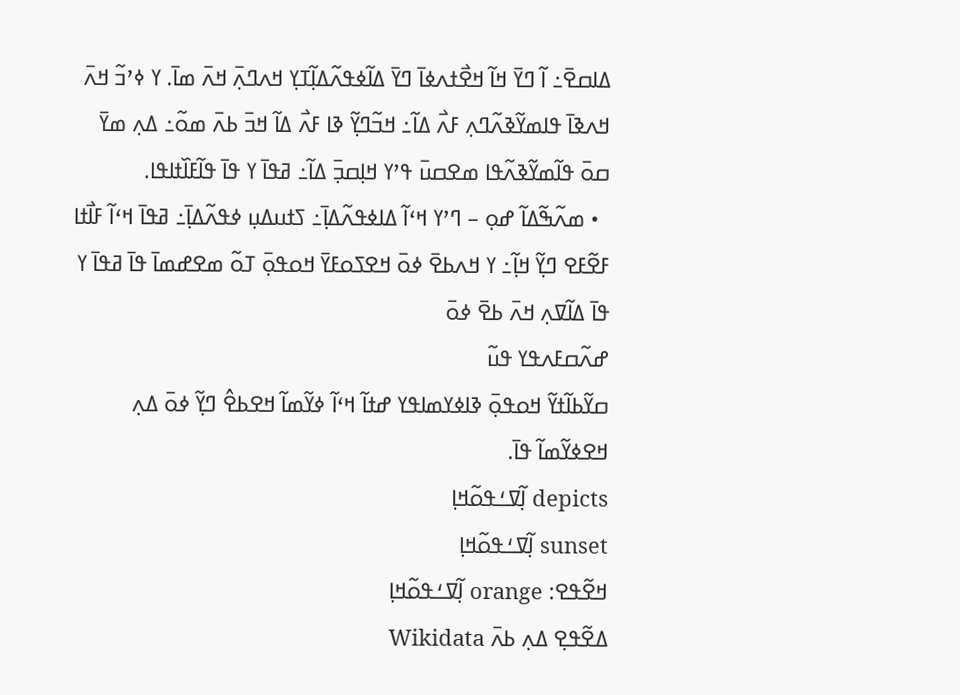ߡߊߛߐ߫߸ ߊ߬ ߣߌ߫ ߞߊ߬ ߞߐ߯ߙߍߦߊ߫ ߣߌ߫ ߡߊ߬ߦߟߍ߬ߡߊ߲߬ߠߌ߲ ߞߍߣߍ߲߫ ߞߍ߫ ߘߊ߫. ߌ ߦߴߏ߬ ߞߍ߫ ߞߍߢߊ߫ ߟߊߘߌ߬ߢߍ߬ߣߍ߲ ߓߍ߯ ߡߊ߬߸ ߞߏ߬ߣߌ߲߬ ߢߊ ߓߍ߯ ߡߊ߬ ߞߏ߫ ߕߍ߫ ߘߋ߬߸ ߡߍ߲ ߘߌ߫ ߛߋ߫ ߟߊ߬ߘߌ߬ߢߍ߬ߟߊ ߘߐߛߎ߫ ߟߴߌ ߞߊ߲ߛߏ߲߫ ߡߊ߬߸ ߥߟߊ߫ ߌ ߟߊ߫ ߟߊ߬ߓߊ߰ߙߊߟߊ.
  • ߘߍ߬ߒ߬ߡߊ߬ ߝߋ߲ – ߣߴߌ ߞߵߊ߬ ߡߊߦߟߍ߬ߡߊ߲߫߸ ߖߙߎߡߎ߲ ߦߟߍ߬ߡߊ߲߫߸ ߥߟߊ߫ ߞߵߊ߬ ߓߊ߯ߙߊ ߓߐ߬ߓߐ ߣߌ߲߬ ߞߊ߲߬߸ ߌ ߞߍߕߐ߫ ߦߋ߫ ߞߐߖߋߓߌ߫ ߞߋߟߋ߲߫ ߠߋ߬ ߘߐߝߘߊ߫ ߟߊ߫ ߥߟߊ߫ ߌ ߟߊ߫ ߡߊ߬ߜߍ߲ ߞߍ߫ ߕߐ߫ ߦߋ߫
ߝߍ߬ߛߓߍߟߌ ߟߎ߬
ߛߌ߬ߕߊ߬ߙߌ߬ ߞߋߟߋ߲߫ ߢߊߦߌߘߊߟߌ ߝߙߊ߬ ߞߵߊ߬ ߦߌ߬ߘߊ߬ ߞߐߕߐ߮ ߣߌ߲߬ ߦߋ߫ ߡߍ߲ ߞߐߦߌ߬ߘߊ߬ ߟߊ߫.
depicts ߊ߲߬ߜߑߟߋ߬ߞߊ߲
sunset ߊ߲߬ߜߑߟߋ߬ߞߊ߲
ߞߐ߬ߟߐ: orange ߊ߲߬ߜߑߟߋ߬ߞߊ߲
ߡߐ߬ߟߐ߲ ߡߍ߲ ߕߍ߫ Wikidata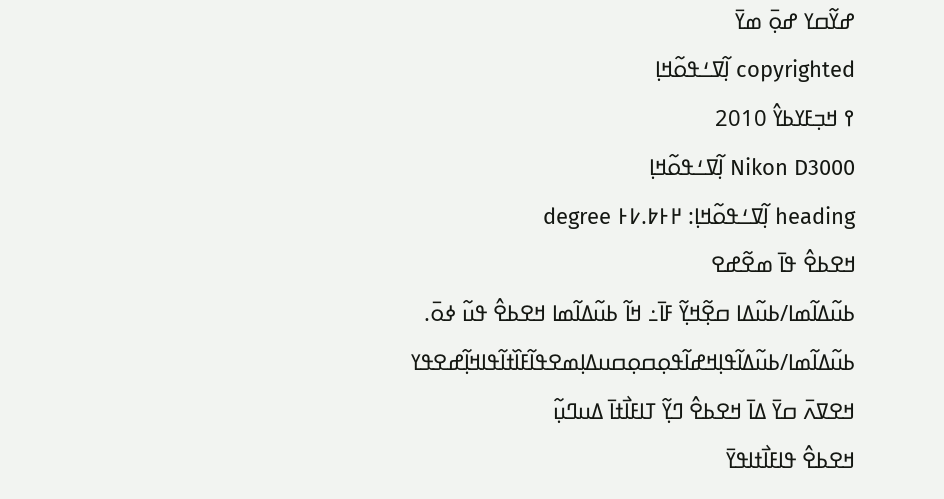ߝߌ߬ߛߌ ߝߋ߲߫ ߘߌ߫
copyrighted ߊ߲߬ߜߑߟߋ߬ߞߊ߲
߉ ߞߏ߲ߓߌߕߌ߮ 2010
Nikon D3000 ߊ߲߬ߜߑߟߋ߬ߞߊ߲
heading ߊ߲߬ߜߑߟߋ߬ߞߊ߲: ߂߅߈.߇߅ degree
ߞߐߕߐ߮ ߟߊ߫ ߘߐ߬ߝߐ
ߕߎ߬ߡߊ߬ߘߊ/ߕߎ߬ߡߊ ߛߐ߲߬ߞߌ߲߬ ߓߊ߫߸ ߞߊ߬ ߕߎ߬ߡߊ߬ߘߊ ߞߐߕߐ߮ ߟߎ߬ ߦߋ߫.
ߕߎ߬ߡߊ߬ߘߊ/ߕߎ߬ߡߊ߬ߟߊ߲ߞߝߊ߬ߟߋ߲ߛߋ߲ߛߎߡߊ߲ߘߐߟߊ߬ߓߊ߰ߙߊ߬ߟߊߞߊ߲߬ߝߐߟߌ
ߞߐߜߍ߫ ߛߌ߫ ߡߊ߫ ߞߐߕߐ߮ ߣߌ߲߬ ߠߊߓߊ߯ߙߊ߫ ߡߎߣߎ߲߬
ߞߐߕߐ߮ ߟߊߓߊ߯ߙߊߟߌ߫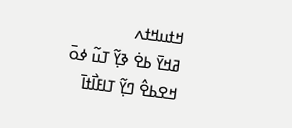ߞߙߎߞߙߍ
ߥߞߌ߫ ߕߐ߭ ߢߌ߲߬ ߠߎ߬ ߦߋ߫ ߞߐߕߐ߮ ߣߌ߲߬ ߠߊߓߊ߯ߙߊ߫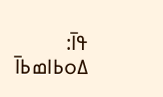ߟߊ߫:
ߡߋߕߊߘߕߊ߫